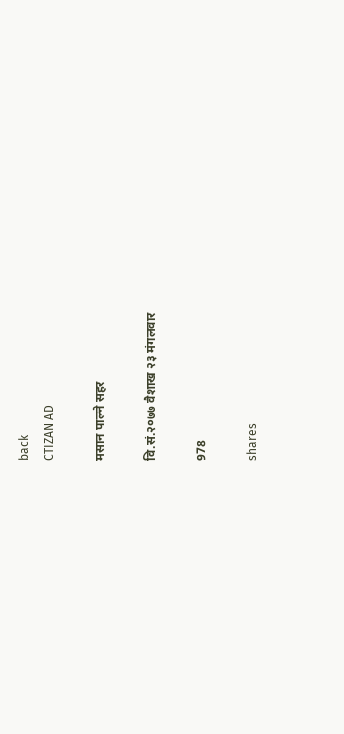back
CTIZAN AD

मसान पाल्ने सहर

वि.सं.२०७७ वैशाख २३ मंगलवार

978

shares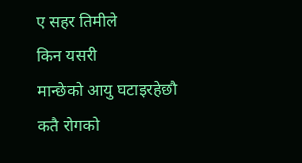ए सहर तिमीले
किन यसरी
मान्छेको आयु घटाइरहेछौ
कतै रोगको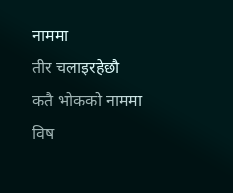नाममा
तीर चलाइरहेछौ
कतै भोकको नाममा
विष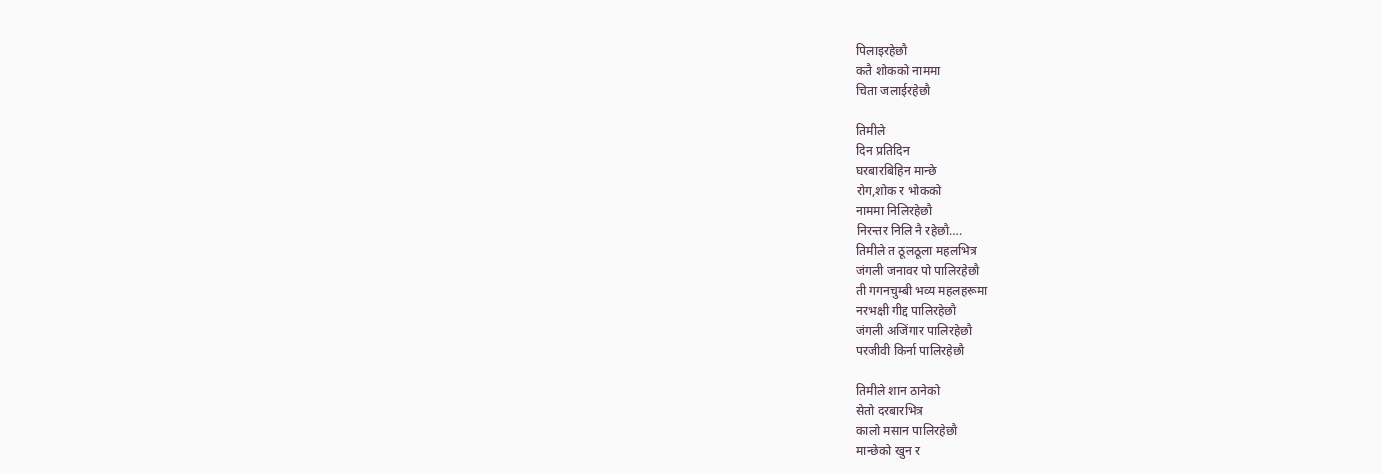पिलाइरहेछौ
कतै शोकको नाममा
चिता जलाईरहेछौ

तिमीले
दिन प्रतिदिन
घरबारबिहिन मान्छे
रोग,शोक र भोकको
नाममा निलिरहेछौ
निरन्तर निलि नै रहेछौ….
तिमीले त ठूलठूला महलभित्र
जंगली जनावर पो पालिरहेछौ
ती गगनचुम्बी भव्य महलहरूमा
नरभक्षी गीद्द पालिरहेछौ
जंगली अजिंगार पालिरहेछौ
परजीवी किर्ना पालिरहेछौ

तिमीले शान ठानेको
सेतो दरबारभित्र
कालो मसान पालिरहेछौ
मान्छेको खुन र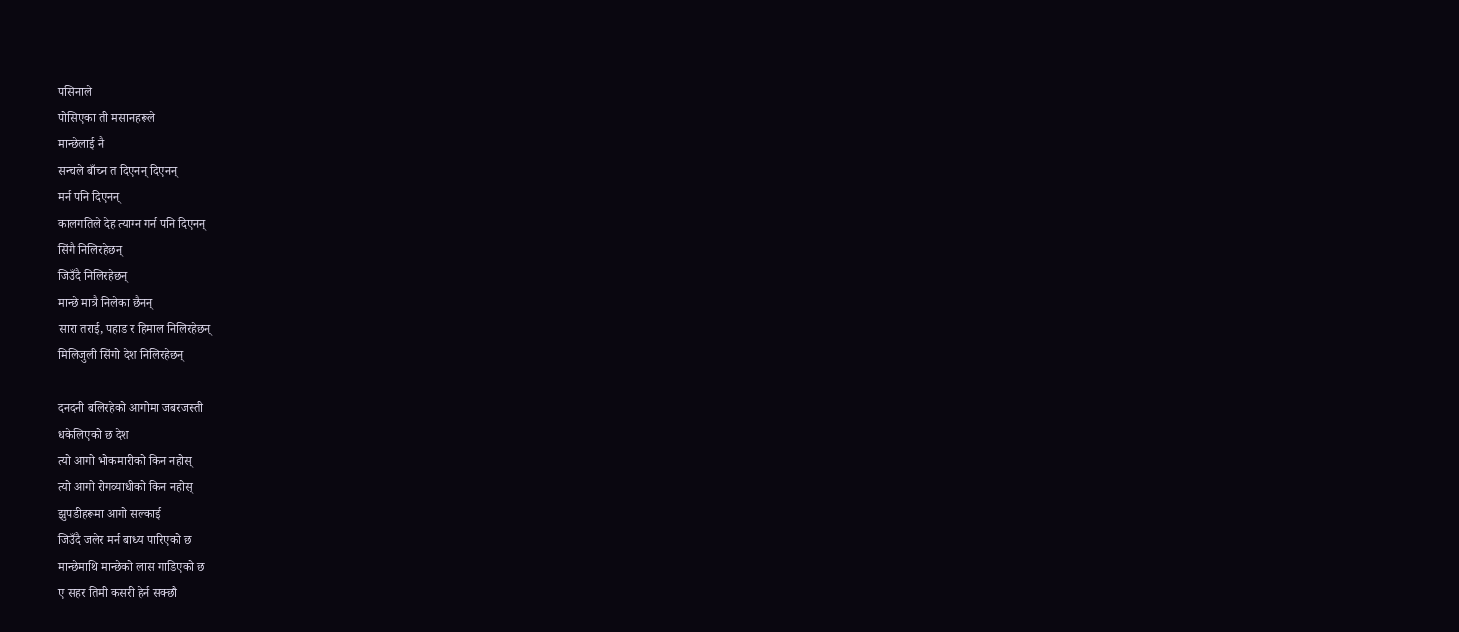पसिनाले
पोसिएका ती मसानहरूले
मान्छेलाई नै
सन्चले बाँच्न त दिएनन् दिएनन्
मर्न पनि दिएनन्
कालगतिले देह त्याग्न गर्न पनि दिएनन्
सिंगै निलिरहेछन्
जिउँदै निलिरहेछन्
मान्छे मात्रै निलेका छैनन्
सारा तराई, पहाड र हिमाल निलिरहेछन्
मिलिजुली सिंगो देश निलिरहेछन्

दनदनी बलिरहेको आगोमा जबरजस्ती
धकेलिएको छ देश
त्यो आगो भोकमारीको किन नहोस्
त्यो आगो रोगव्याधीको किन नहोस्
झुपडीहरूमा आगो सल्काई
जिउँदै जलेर मर्न बाध्य पारिएको छ
मान्छेमाथि मान्छेको लास गाडिएको छ
ए सहर तिमी कसरी हेर्न सक्छौ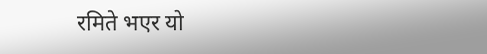रमिते भएर यो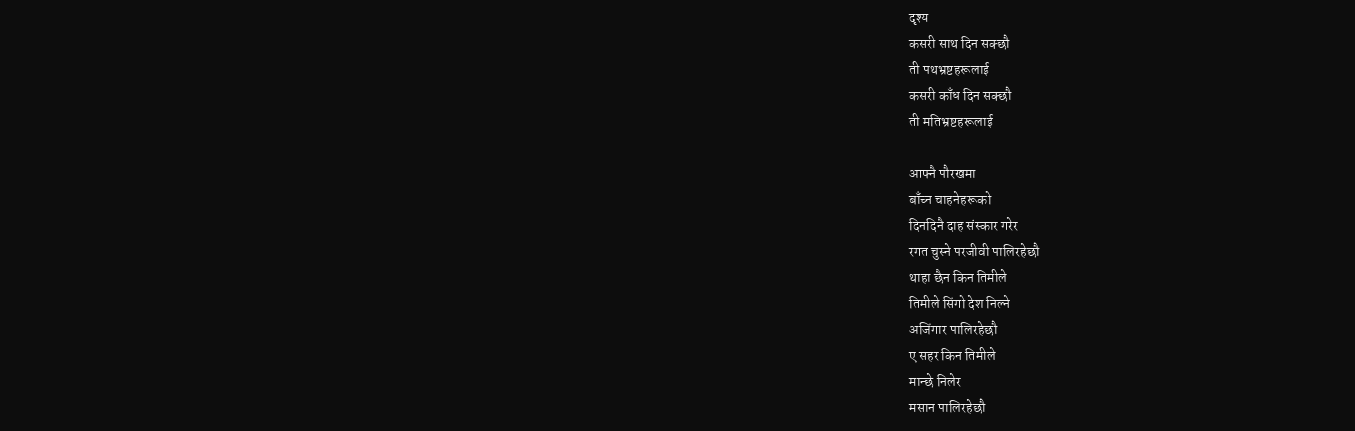दृश्य
कसरी साथ दिन सक्छौ
ती पथभ्रष्टहरूलाई
कसरी काँध दिन सक्छौ
ती मतिभ्रष्टहरूलाई

आफ्नै पौरखमा
बाँच्न चाहनेहरूको
दिनदिनै दाह संस्कार गरेर
रगत चुस्ने परजीवी पालिरहेछौ
थाहा छैन किन तिमीले
तिमीले सिंगो देश निल्ने
अजिंगार पालिरहेछौ
ए सहर किन तिमीले
मान्छे निलेर
मसान पालिरहेछौ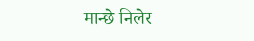मान्छे निलेर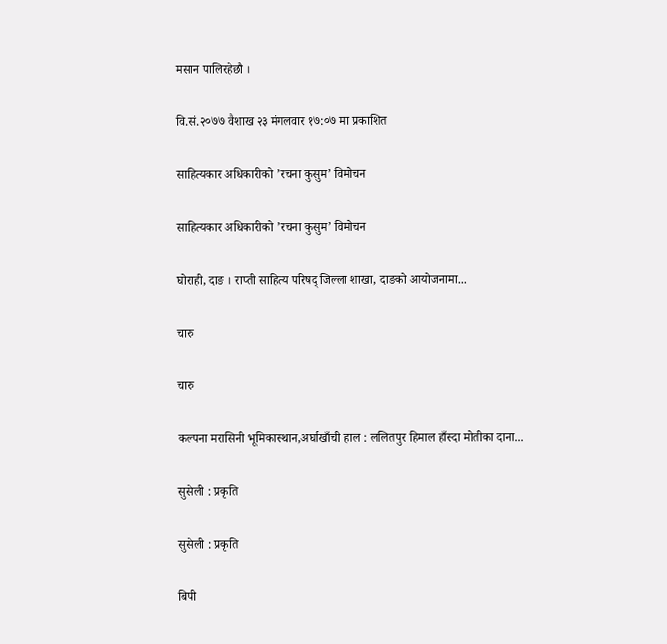मसान पालिरहेछौ ।

वि.सं.२०७७ वैशाख २३ मंगलवार १७:०७ मा प्रकाशित

साहित्यकार अधिकारीको ’रचना कुसुम’ विमोचन

साहित्यकार अधिकारीको ’रचना कुसुम’ विमोचन

घोराही, दाङ । राप्ती साहित्य परिषद् जिल्ला शाखा, दाङको आयोजनामा...

चारु

चारु

कल्पना मरासिनी भूमिकास्थान,अर्घाखाँची हाल : ललितपुर हिमाल हाँस्दा मोतीका दाना...

सुसेली : प्रकृति

सुसेली : प्रकृति

बिपी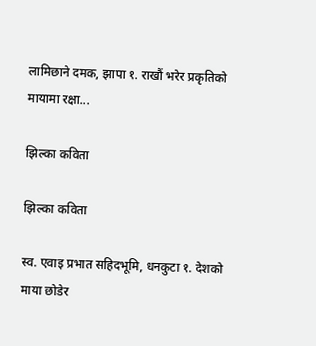लामिछाने दमक, झापा १. राखौं भरेर प्रकृतिको मायामा रक्षा...

झिल्का कविता

झिल्का कविता

स्व. एवाइ प्रभात सहिदभूमि, धनकुटा १. देशको माया छोडेर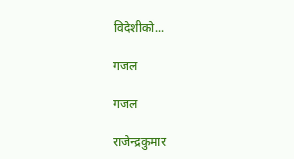विदेशीको...

गजल

गजल

राजेन्द्रकुमार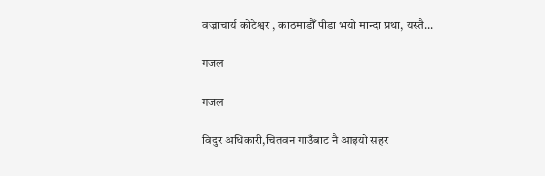वज्राचार्य कोटेश्वर , काठमाडौँ पीडा भयो मान्दा प्रथा, यस्तै...

गजल

गजल

विदुर अधिकारी,चितवन गाउँबाट नै आइयो सहर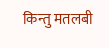किन्तु मतलबी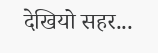देखियो सहर...